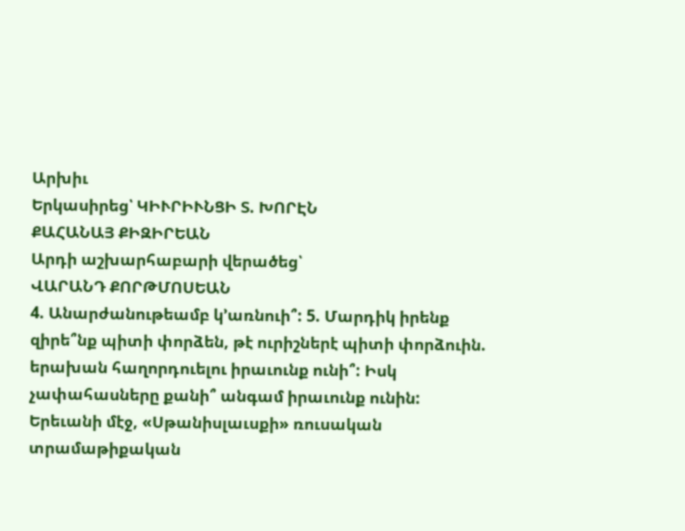Արխիւ
Երկասիրեց՝ ԿԻՒՐԻՒՆՑԻ Տ. ԽՈՐԷՆ
ՔԱՀԱՆԱՅ ՔԻԶԻՐԵԱՆ
Արդի աշխարհաբարի վերածեց՝
ՎԱՐԱՆԴ ՔՈՐԹՄՈՍԵԱՆ
4. Անարժանութեամբ կ՚առնուի՞: 5. Մարդիկ իրենք զիրե՞նք պիտի փորձեն, թէ ուրիշներէ պիտի փորձուին. երախան հաղորդուելու իրաւունք ունի՞: Իսկ չափահասները քանի՞ անգամ իրաւունք ունին:
Երեւանի մէջ, «Սթանիսլաւսքի» ռուսական տրամաթիքական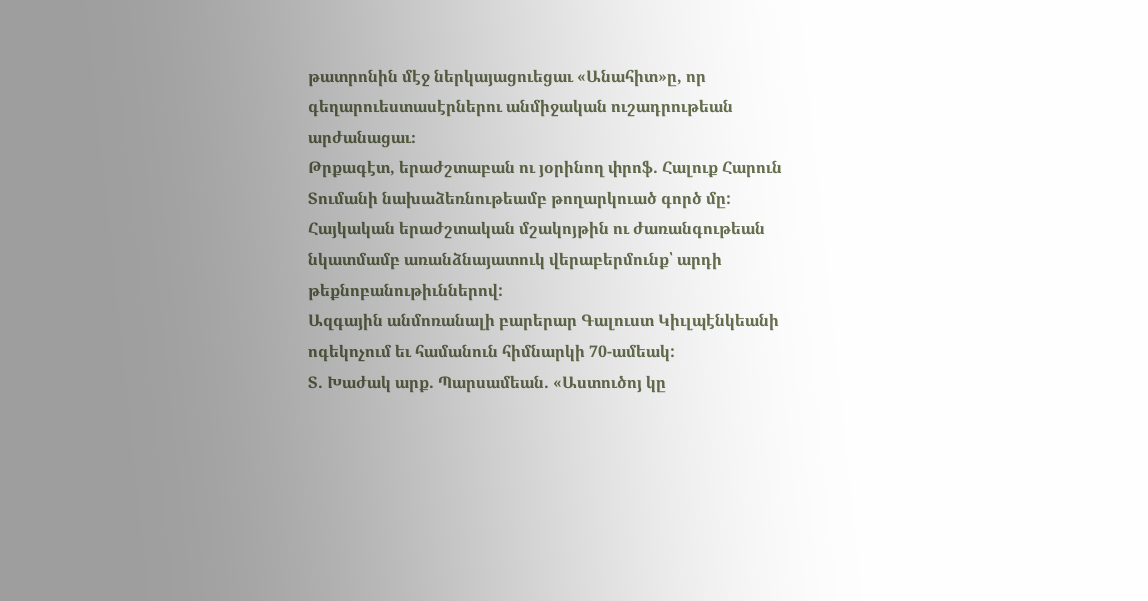թատրոնին մէջ ներկայացուեցաւ «Անահիտ»ը, որ գեղարուեստասէրներու անմիջական ուշադրութեան արժանացաւ։
Թրքագէտ, երաժշտաբան ու յօրինող փրոֆ. Հալուք Հարուն Տումանի նախաձեռնութեամբ թողարկուած գործ մը:
Հայկական երաժշտական մշակոյթին ու ժառանգութեան նկատմամբ առանձնայատուկ վերաբերմունք՝ արդի թեքնոբանութիւններով:
Ազգային անմոռանալի բարերար Գալուստ Կիւլպէնկեանի ոգեկոչում եւ համանուն հիմնարկի 70-ամեակ:
Տ. Խաժակ արք. Պարսամեան. «Աստուծոյ կը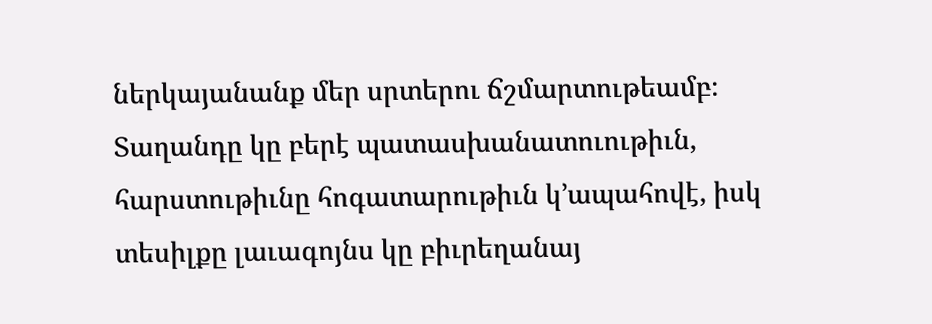ներկայանանք մեր սրտերու ճշմարտութեամբ։ Տաղանդը կը բերէ պատասխանատուութիւն, հարստութիւնը հոգատարութիւն կ՚ապահովէ, իսկ տեսիլքը լաւագոյնս կը բիւրեղանայ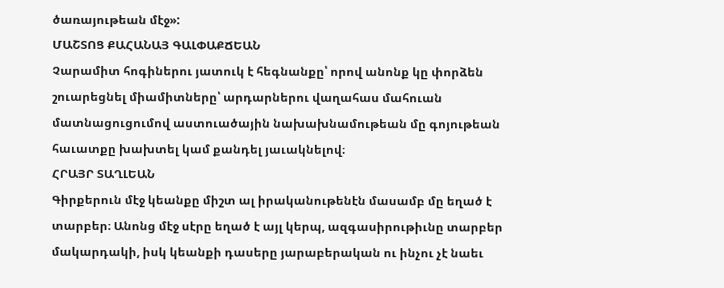ծառայութեան մէջ»:
ՄԱՇՏՈՑ ՔԱՀԱՆԱՅ ԳԱԼՓԱՔՃԵԱՆ
Չարամիտ հոգիներու յատուկ է հեգնանքը՝ որով անոնք կը փորձեն շուարեցնել միամիտները՝ արդարներու վաղահաս մահուան մատնացուցումով աստուածային նախախնամութեան մը գոյութեան հաւատքը խախտել կամ քանդել յաւակնելով։
ՀՐԱՅՐ ՏԱՂԼԵԱՆ
Գիրքերուն մէջ կեանքը միշտ ալ իրականութենէն մասամբ մը եղած է տարբեր։ Անոնց մէջ սէրը եղած է այլ կերպ, ազգասիրութիւնը տարբեր մակարդակի, իսկ կեանքի դասերը յարաբերական ու ինչու չէ նաեւ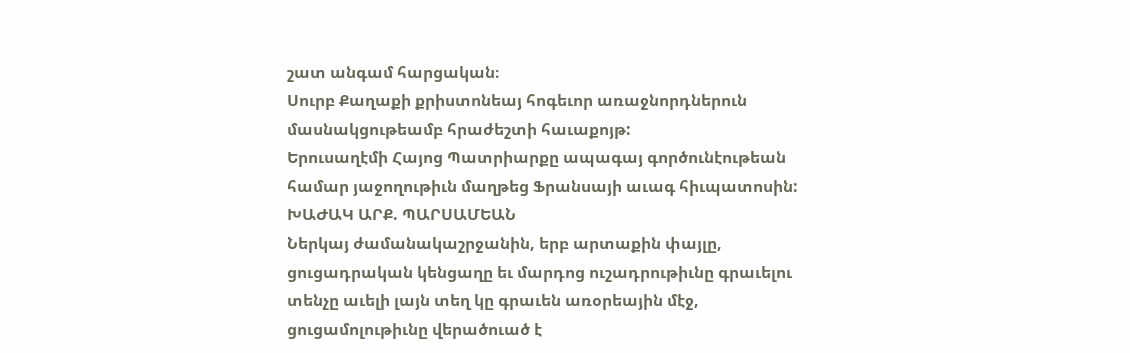շատ անգամ հարցական։
Սուրբ Քաղաքի քրիստոնեայ հոգեւոր առաջնորդներուն մասնակցութեամբ հրաժեշտի հաւաքոյթ:
Երուսաղէմի Հայոց Պատրիարքը ապագայ գործունէութեան համար յաջողութիւն մաղթեց Ֆրանսայի աւագ հիւպատոսին:
ԽԱԺԱԿ ԱՐՔ. ՊԱՐՍԱՄԵԱՆ
Ներկայ ժամանակաշրջանին, երբ արտաքին փայլը, ցուցադրական կենցաղը եւ մարդոց ուշադրութիւնը գրաւելու տենչը աւելի լայն տեղ կը գրաւեն առօրեային մէջ, ցուցամոլութիւնը վերածուած է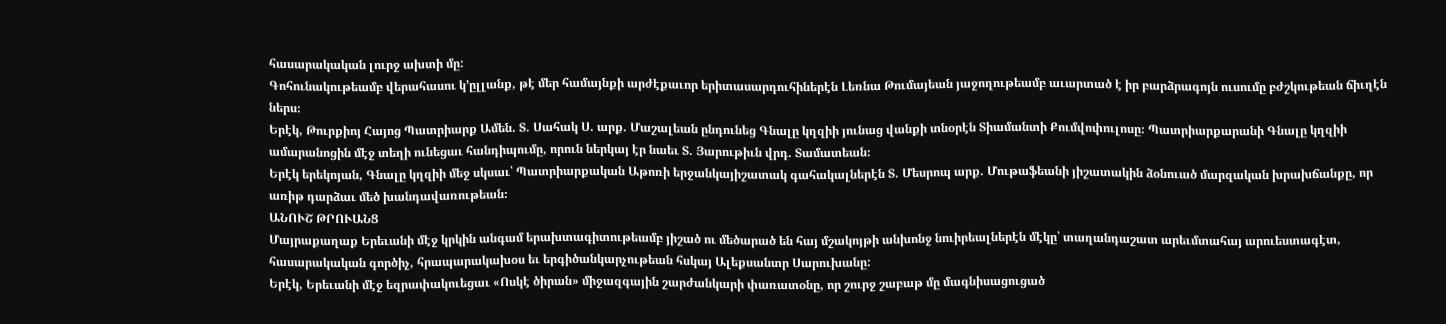հասարակական լուրջ ախտի մը:
Գոհունակութեամբ վերահասու կ՚ըլլանք, թէ մեր համայնքի արժէքաւոր երիտասարդուհիներէն Լեռնա Թումայեան յաջողութեամբ աւարտած է իր բարձրագոյն ուսումը բժշկութեան ճիւղէն ներս։
Երէկ, Թուրքիոյ Հայոց Պատրիարք Ամեն. Տ. Սահակ Ս. արք. Մաշալեան ընդունեց Գնալը կղզիի յունաց վանքի տնօրէն Տիամանտի Քումվոփուլոսը։ Պատրիարքարանի Գնալը կղզիի ամարանոցին մէջ տեղի ունեցաւ հանդիպումը, որուն ներկայ էր նաեւ Տ. Յարութիւն վրդ. Տամատեան։
Երէկ երեկոյան, Գնալը կղզիի մեջ սկսաւ՝ Պատրիարքական Աթոռի երջանկայիշատակ գահակալներէն Տ. Մեսրոպ արք. Մութաֆեանի յիշատակին ձօնուած մարզական խրախճանքը, որ առիթ դարձաւ մեծ խանդավառութեան։
ԱՆՈՒՇ ԹՐՈՒԱՆՑ
Մայրաքաղաք Երեւանի մէջ կրկին անգամ երախտագիտութեամբ յիշած ու մեծարած են հայ մշակոյթի անխոնջ նուիրեալներէն մէկը՝ տաղանդաշատ արեւմտահայ արուեստագէտ, հասարակական գործիչ, հրապարակախօս եւ երգիծանկարչութեան հսկայ Ալեքսանտր Սարուխանը:
Երէկ, Երեւանի մէջ եզրափակուեցաւ «Ոսկէ ծիրան» միջազգային շարժանկարի փառատօնը, որ շուրջ շաբաթ մը մագնիսացուցած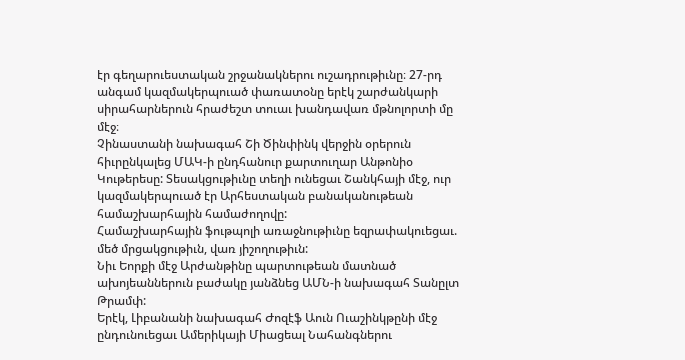էր գեղարուեստական շրջանակներու ուշադրութիւնը։ 27-րդ անգամ կազմակերպուած փառատօնը երէկ շարժանկարի սիրահարներուն հրաժեշտ տուաւ խանդավառ մթնոլորտի մը մէջ։
Չինաստանի նախագահ Շի Ծինփինկ վերջին օրերուն հիւրընկալեց ՄԱԿ-ի ընդհանուր քարտուղար Անթոնիօ Կութերեսը: Տեսակցութիւնը տեղի ունեցաւ Շանկհայի մէջ, ուր կազմակերպուած էր Արհեստական բանականութեան համաշխարհային համաժողովը:
Համաշխարհային ֆութպոլի առաջնութիւնը եզրափակուեցաւ. մեծ մրցակցութիւն, վառ յիշողութիւն:
Նիւ Եորքի մէջ Արժանթինը պարտութեան մատնած ախոյեաններուն բաժակը յանձնեց ԱՄՆ-ի նախագահ Տանըլտ Թրամփ:
Երէկ, Լիբանանի նախագահ Ժոզէֆ Աուն Ուաշինկթընի մէջ ընդունուեցաւ Ամերիկայի Միացեալ Նահանգներու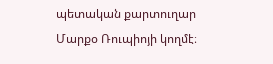պետական քարտուղար Մարքօ Ռուպիոյի կողմէ։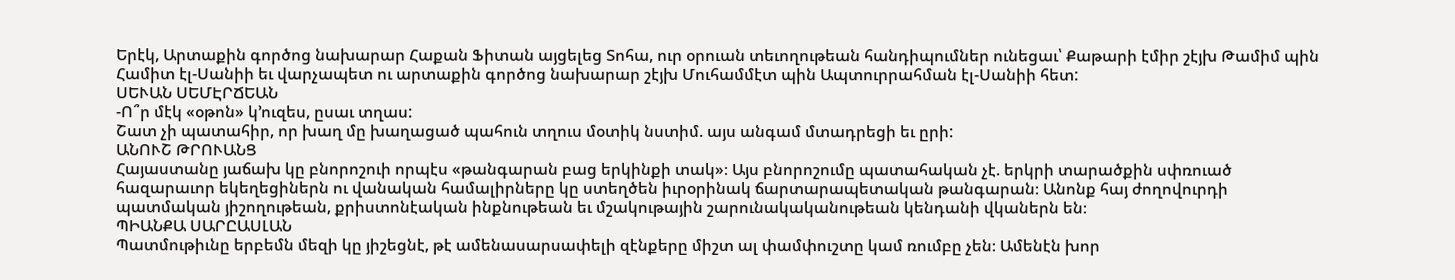Երէկ, Արտաքին գործոց նախարար Հաքան Ֆիտան այցելեց Տոհա, ուր օրուան տեւողութեան հանդիպումներ ունեցաւ՝ Քաթարի էմիր շէյխ Թամիմ պին Համիտ էլ-Սանիի եւ վարչապետ ու արտաքին գործոց նախարար շէյխ Մուհամմէտ պին Ապտուրրահման էլ-Սանիի հետ:
ՍԵՒԱՆ ՍԵՄԷՐՃԵԱՆ
-Ո՞ր մէկ «օթոն» կ՚ուզես, ըսաւ տղաս:
Շատ չի պատահիր, որ խաղ մը խաղացած պահուն տղուս մօտիկ նստիմ. այս անգամ մտադրեցի եւ ըրի:
ԱՆՈՒՇ ԹՐՈՒԱՆՑ
Հայաստանը յաճախ կը բնորոշուի որպէս «թանգարան բաց երկինքի տակ»։ Այս բնորոշումը պատահական չէ. երկրի տարածքին սփռուած հազարաւոր եկեղեցիներն ու վանական համալիրները կը ստեղծեն իւրօրինակ ճարտարապետական թանգարան։ Անոնք հայ ժողովուրդի պատմական յիշողութեան, քրիստոնէական ինքնութեան եւ մշակութային շարունակականութեան կենդանի վկաներն են։
ՊԻԱՆՔԱ ՍԱՐԸԱՍԼԱՆ
Պատմութիւնը երբեմն մեզի կը յիշեցնէ, թէ ամենասարսափելի զէնքերը միշտ ալ փամփուշտը կամ ռումբը չեն։ Ամենէն խոր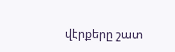վէրքերը շատ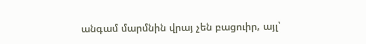անգամ մարմնին վրայ չեն բացուիր, այլ՝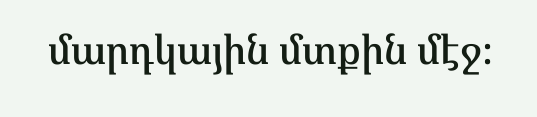մարդկային մտքին մէջ։